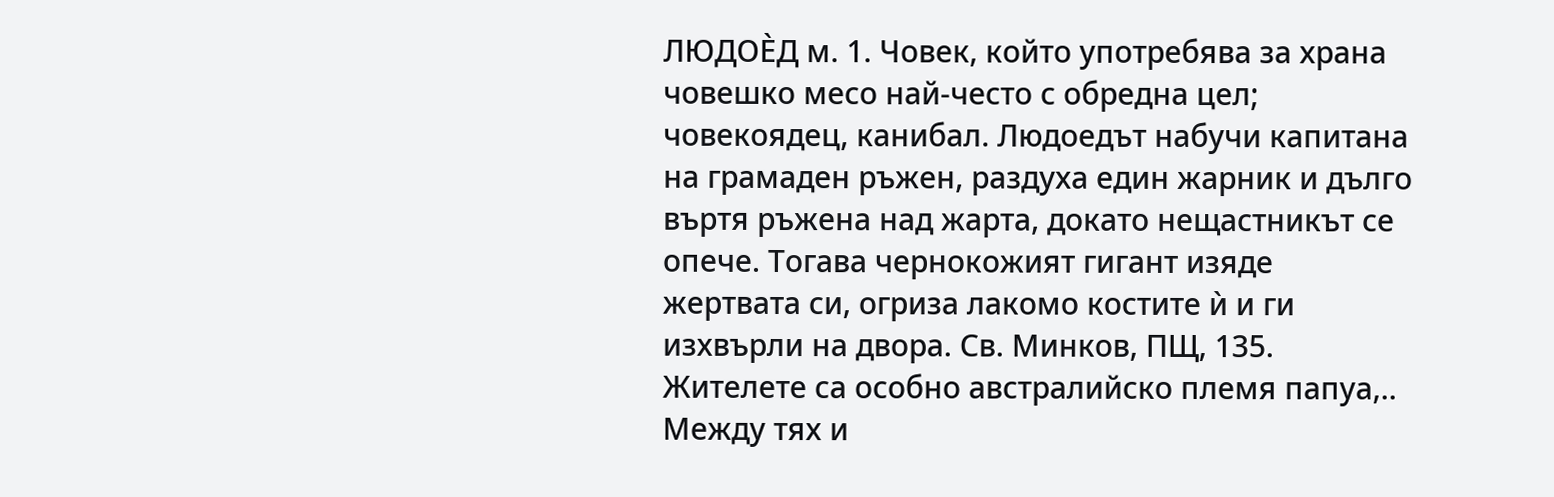ЛЮДОЀД м. 1. Човек, който употребява за храна човешко месо най-често с обредна цел; човекоядец, канибал. Людоедът набучи капитана на грамаден ръжен, раздуха един жарник и дълго въртя ръжена над жарта, докато нещастникът се опече. Тогава чернокожият гигант изяде жертвата си, огриза лакомо костите ѝ и ги изхвърли на двора. Св. Минков, ПЩ, 135. Жителете са особно австралийско племя папуа,.. Между тях и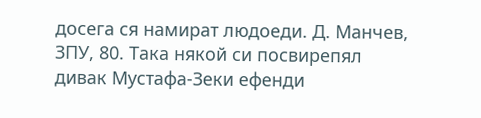досега ся намират людоеди. Д. Манчев, ЗПУ, 80. Така някой си посвирепял дивак Мустафа-Зеки ефенди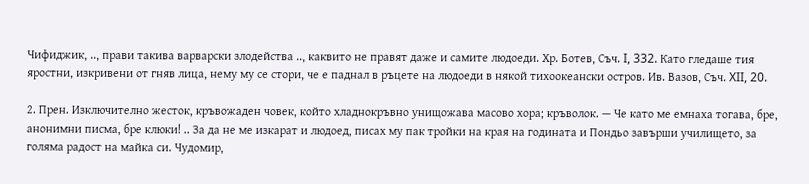Чифиджик, .., прави такива варварски злодейства .., каквито не правят даже и самите людоеди. Хр. Ботев, Съч. I, 332. Като гледаше тия яростни, изкривени от гняв лица, нему му се стори, че е паднал в ръцете на людоеди в някой тихоокеански остров. Ив. Вазов, Съч. XII, 20.

2. Прен. Изключително жесток, кръвожаден човек, който хладнокръвно унищожава масово хора; кръволок. — Че като ме емнаха тогава, бре, анонимни писма, бре клюки! .. За да не ме изкарат и людоед, писах му пак тройки на края на годината и Пондьо завърши училището, за голяма радост на майка си. Чудомир,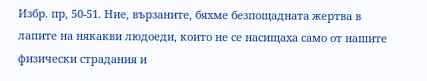Избр. пр, 50-51. Ние, вързаните, бяхме безпощадната жертва в лапите на някакви людоеди, които не се насищаха само от нашите физически страдания и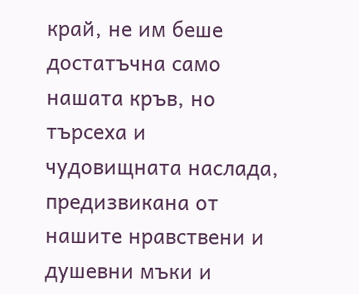край, не им беше достатъчна само нашата кръв, но търсеха и чудовищната наслада, предизвикана от нашите нравствени и душевни мъки и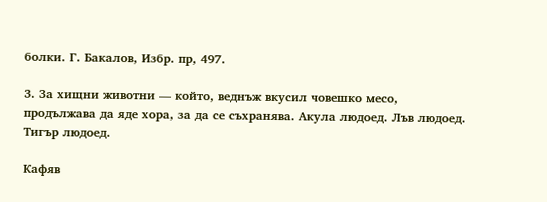болки. Г. Бакалов, Избр. пр, 497.

3. За хищни животни — който, веднъж вкусил човешко месо, продължава да яде хора, за да се съхранява. Акула людоед. Лъв людоед. Тигър людоед.

Кафяв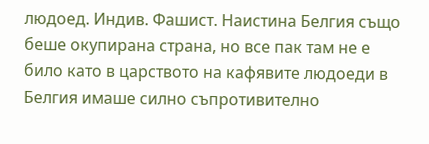людоед. Индив. Фашист. Наистина Белгия също беше окупирана страна, но все пак там не е било като в царството на кафявите людоеди в Белгия имаше силно съпротивително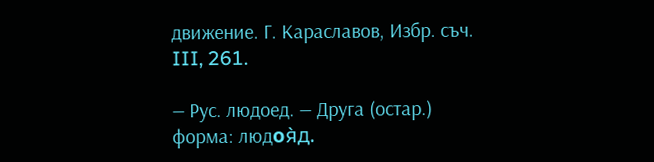движение. Г. Караславов, Избр. съч. III, 261.

— Рус. людоед. — Друга (остар.) форма: людοя̀д.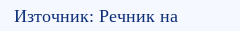Източник: Речник на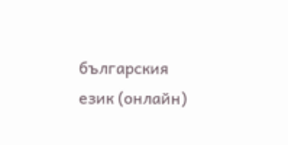българския език (онлайн)